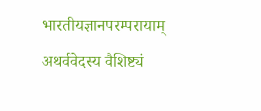भारतीयज्ञानपरम्परायाम् अथर्ववेदस्य वैशिष्ट्यं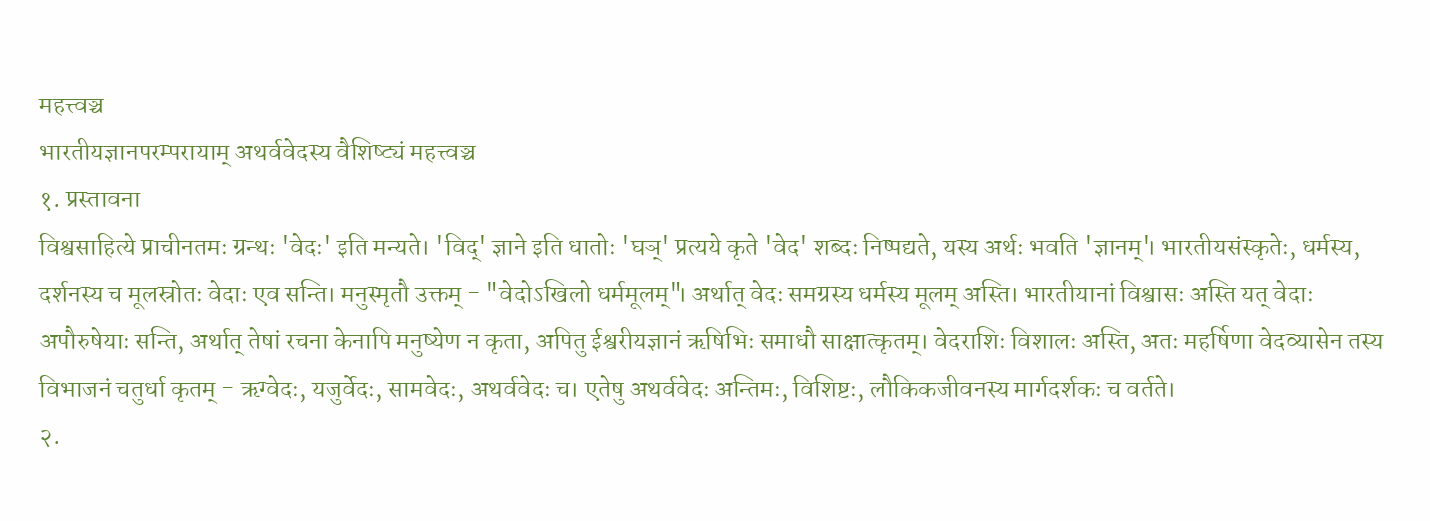महत्त्वञ्च
भारतीयज्ञानपरम्परायाम् अथर्ववेदस्य वैशिष्ट्यं महत्त्वञ्च
१. प्रस्तावना
विश्वसाहित्ये प्राचीनतमः ग्रन्थः 'वेदः' इति मन्यते। 'विद्' ज्ञाने इति धातोः 'घञ्' प्रत्यये कृते 'वेद' शब्दः निष्पद्यते, यस्य अर्थः भवति 'ज्ञानम्'। भारतीयसंस्कृतेः, धर्मस्य, दर्शनस्य च मूलस्रोतः वेदाः एव सन्ति। मनुस्मृतौ उक्तम् - "वेदोऽखिलो धर्ममूलम्"। अर्थात् वेदः समग्रस्य धर्मस्य मूलम् अस्ति। भारतीयानां विश्वासः अस्ति यत् वेदाः अपौरुषेयाः सन्ति, अर्थात् तेषां रचना केनापि मनुष्येण न कृता, अपितु ईश्वरीयज्ञानं ऋषिभिः समाधौ साक्षात्कृतम्। वेदराशिः विशालः अस्ति, अतः महर्षिणा वेदव्यासेन तस्य विभाजनं चतुर्धा कृतम् - ऋग्वेदः, यजुर्वेदः, सामवेदः, अथर्ववेदः च। एतेषु अथर्ववेदः अन्तिमः, विशिष्टः, लौकिकजीवनस्य मार्गदर्शकः च वर्तते।
२.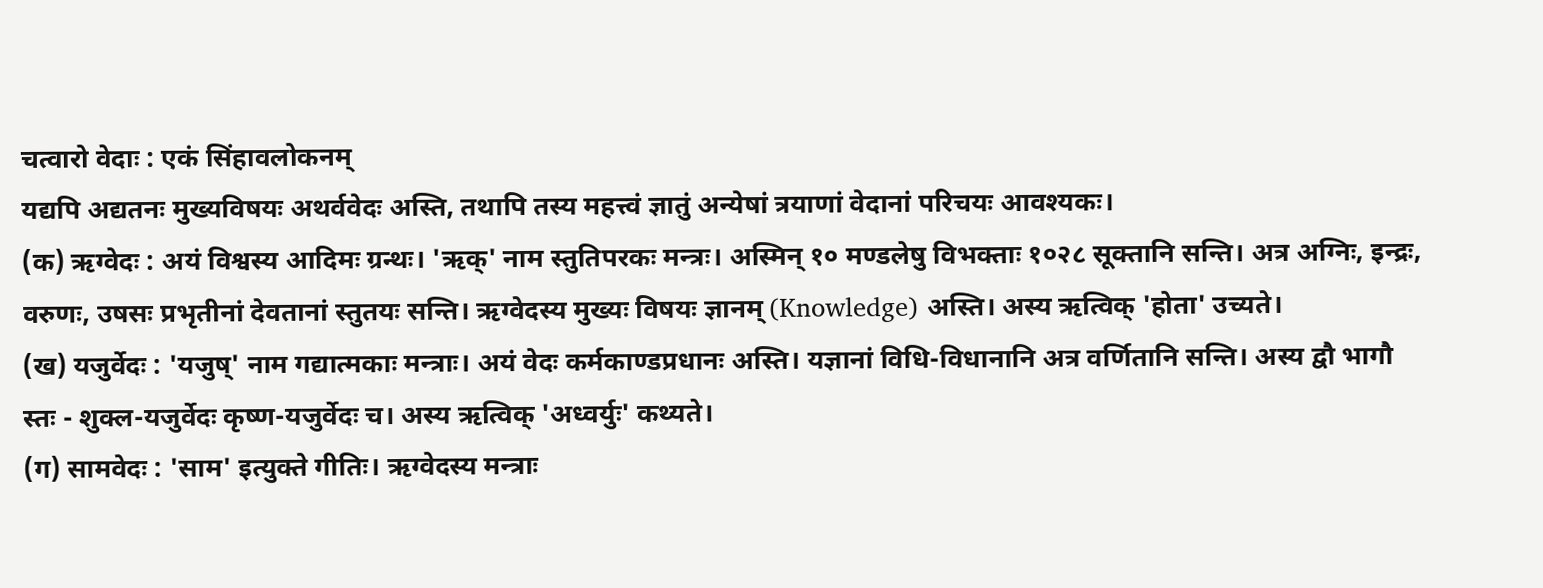चत्वारो वेदाः : एकं सिंहावलोकनम्
यद्यपि अद्यतनः मुख्यविषयः अथर्ववेदः अस्ति, तथापि तस्य महत्त्वं ज्ञातुं अन्येषां त्रयाणां वेदानां परिचयः आवश्यकः।
(क) ऋग्वेदः : अयं विश्वस्य आदिमः ग्रन्थः। 'ऋक्' नाम स्तुतिपरकः मन्त्रः। अस्मिन् १० मण्डलेषु विभक्ताः १०२८ सूक्तानि सन्ति। अत्र अग्निः, इन्द्रः, वरुणः, उषसः प्रभृतीनां देवतानां स्तुतयः सन्ति। ऋग्वेदस्य मुख्यः विषयः ज्ञानम् (Knowledge) अस्ति। अस्य ऋत्विक् 'होता' उच्यते।
(ख) यजुर्वेदः : 'यजुष्' नाम गद्यात्मकाः मन्त्राः। अयं वेदः कर्मकाण्डप्रधानः अस्ति। यज्ञानां विधि-विधानानि अत्र वर्णितानि सन्ति। अस्य द्वौ भागौ स्तः - शुक्ल-यजुर्वेदः कृष्ण-यजुर्वेदः च। अस्य ऋत्विक् 'अध्वर्युः' कथ्यते।
(ग) सामवेदः : 'साम' इत्युक्ते गीतिः। ऋग्वेदस्य मन्त्राः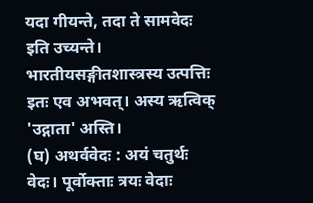यदा गीयन्ते, तदा ते सामवेदः इति उच्यन्ते। भारतीयसङ्गीतशास्त्रस्य उत्पत्तिः इतः एव अभवत्। अस्य ऋत्विक् 'उद्गाता' अस्ति।
(घ) अथर्ववेदः : अयं चतुर्थः वेदः। पूर्वोक्ताः त्रयः वेदाः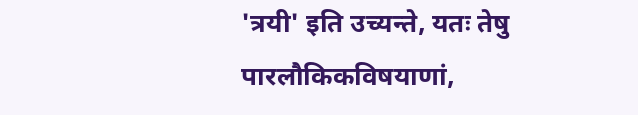'त्रयी' इति उच्यन्ते, यतः तेषु पारलौकिकविषयाणां,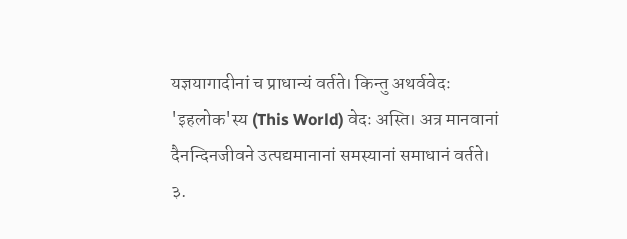यज्ञयागादीनां च प्राधान्यं वर्तते। किन्तु अथर्ववेदः 'इहलोक'स्य (This World) वेदः अस्ति। अत्र मानवानां दैनन्दिनजीवने उत्पद्यमानानां समस्यानां समाधानं वर्तते।
३.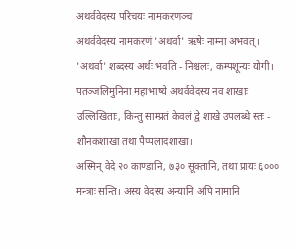अथर्ववेदस्य परिचयः नामकरणञ्च
अथर्ववेदस्य नामकरणं 'अथर्वा' ऋषेः नाम्ना अभवत्। 'अथर्वा' शब्दस्य अर्थः भवति - निश्चलः, कम्पशून्यः योगी। पतञ्जलिमुनिना महाभाष्ये अथर्ववेदस्य नव शाखाः उल्लिखिताः, किन्तु साम्प्रतं केवलं द्वे शाखे उपलब्धे स्तः - शौनकशाखा तथा पैप्पलादशाखा।
अस्मिन् वेदे २० काण्डानि, ७३० सूक्तानि, तथा प्रायः ६००० मन्त्राः सन्ति। अस्य वेदस्य अन्यानि अपि नामानि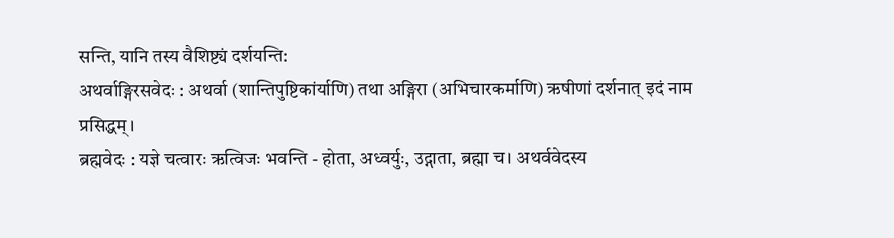सन्ति, यानि तस्य वैशिष्ट्यं दर्शयन्ति:
अथर्वाङ्गिरसवेदः : अथर्वा (शान्तिपुष्टिकांर्याणि) तथा अङ्गिरा (अभिचारकर्माणि) ऋषीणां दर्शनात् इदं नाम प्रसिद्धम्।
ब्रह्मवेदः : यज्ञे चत्वारः ऋत्विजः भवन्ति - होता, अध्वर्युः, उद्गाता, ब्रह्मा च। अथर्ववेदस्य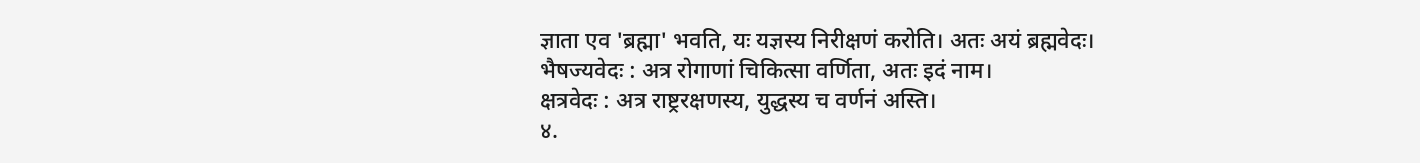ज्ञाता एव 'ब्रह्मा' भवति, यः यज्ञस्य निरीक्षणं करोति। अतः अयं ब्रह्मवेदः।
भैषज्यवेदः : अत्र रोगाणां चिकित्सा वर्णिता, अतः इदं नाम।
क्षत्रवेदः : अत्र राष्ट्ररक्षणस्य, युद्धस्य च वर्णनं अस्ति।
४.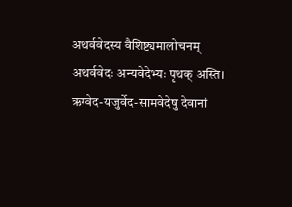अथर्ववेदस्य वैशिष्ट्यमालोचनम्
अथर्ववेदः अन्यवेदेभ्यः पृथक् अस्ति। ऋग्वेद-यजुर्वेद-सामवेदेषु देवानां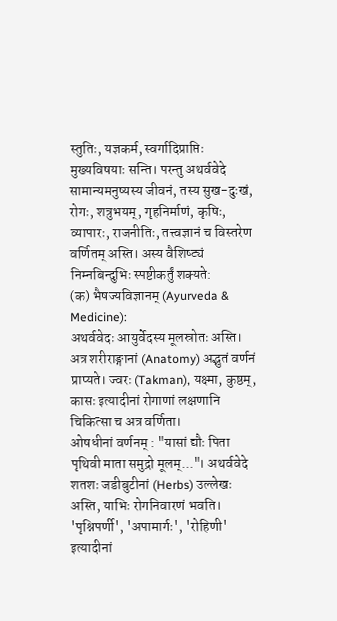स्तुतिः, यज्ञकर्म, स्वर्गादिप्राप्तिः मुख्यविषयाः सन्ति। परन्तु अथर्ववेदे सामान्यमनुष्यस्य जीवनं, तस्य सुख-दुःखं, रोगः, शत्रुभयम्, गृहनिर्माणं, कृषिः, व्यापारः, राजनीतिः, तत्त्वज्ञानं च विस्तरेण वर्णितम् अस्ति। अस्य वैशिष्ट्यं निम्नबिन्दुभिः स्पष्टीकर्तुं शक्यते:
(क) भैषज्यविज्ञानम् (Ayurveda & Medicine):
अथर्ववेदः आयुर्वेदस्य मूलस्रोतः अस्ति। अत्र शरीराङ्गानां (Anatomy) अद्भुतं वर्णनं प्राप्यते। ज्वरः (Takman), यक्ष्मा, कुष्ठम्, कासः इत्यादीनां रोगाणां लक्षणानि चिकित्सा च अत्र वर्णिता।
ओषधीनां वर्णनम् : "यासां द्यौः पिता पृथिवी माता समुद्रो मूलम्..."। अथर्ववेदे शतशः जडीबुटीनां (Herbs) उल्लेखः अस्ति, याभिः रोगनिवारणं भवति। 'पृश्निपर्णी', 'अपामार्गः', 'रोहिणी' इत्यादीनां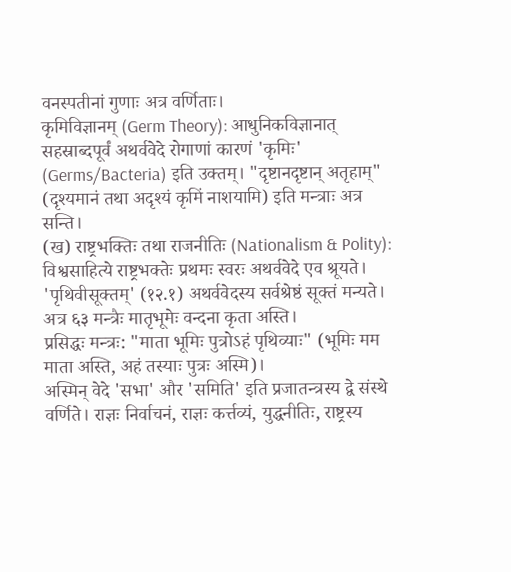वनस्पतीनां गुणाः अत्र वर्णिताः।
कृमिविज्ञानम् (Germ Theory): आधुनिकविज्ञानात् सहस्राब्दपूर्वं अथर्ववेदे रोगाणां कारणं 'कृमिः' (Germs/Bacteria) इति उक्तम्। "दृष्टानदृष्टान् अतृहाम्" (दृश्यमानं तथा अदृश्यं कृमिं नाशयामि) इति मन्त्राः अत्र सन्ति।
(ख) राष्ट्रभक्तिः तथा राजनीतिः (Nationalism & Polity):
विश्वसाहित्ये राष्ट्रभक्तेः प्रथमः स्वरः अथर्ववेदे एव श्रूयते। 'पृथिवीसूक्तम्' (१२.१) अथर्ववेदस्य सर्वश्रेष्ठं सूक्तं मन्यते। अत्र ६३ मन्त्रैः मातृभूमेः वन्दना कृता अस्ति।
प्रसिद्धः मन्त्रः: "माता भूमिः पुत्रोऽहं पृथिव्याः" (भूमिः मम माता अस्ति, अहं तस्याः पुत्रः अस्मि)।
अस्मिन् वेदे 'सभा' और 'समिति' इति प्रजातन्त्रस्य द्वे संस्थे वर्णिते। राज्ञः निर्वाचनं, राज्ञः कर्त्तव्यं, युद्धनीतिः, राष्ट्रस्य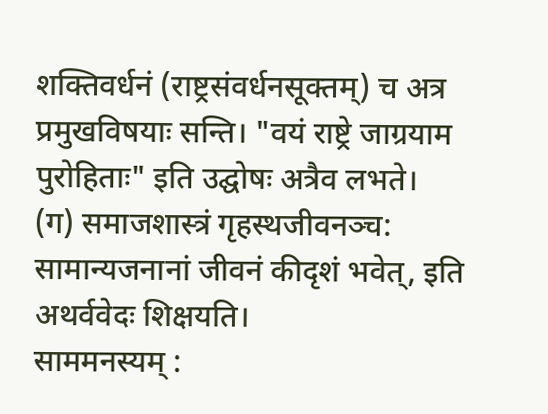शक्तिवर्धनं (राष्ट्रसंवर्धनसूक्तम्) च अत्र प्रमुखविषयाः सन्ति। "वयं राष्ट्रे जाग्रयाम पुरोहिताः" इति उद्घोषः अत्रैव लभते।
(ग) समाजशास्त्रं गृहस्थजीवनञ्च:
सामान्यजनानां जीवनं कीदृशं भवेत्, इति अथर्ववेदः शिक्षयति।
साममनस्यम् :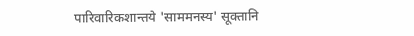पारिवारिकशान्तये 'साममनस्य' सूक्तानि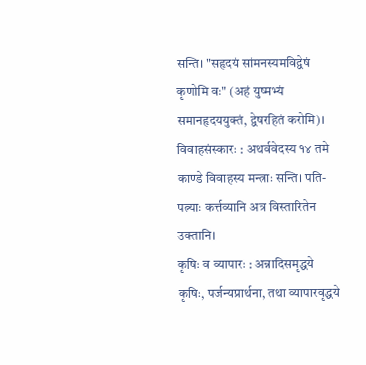सन्ति। "सहृदयं सांमनस्यमविद्वेषं कृणोमि वः" (अहं युष्मभ्यं समानहृदययुक्तं, द्वेषरहितं करोमि)।
विवाहसंस्कारः : अथर्ववेदस्य १४ तमे काण्डे विवाहस्य मन्त्राः सन्ति। पति-पत्न्याः कर्त्तव्यानि अत्र विस्तारितेन उक्तानि।
कृषिः व व्यापारः : अन्नादिसमृद्धये कृषिः, पर्जन्यप्रार्थना, तथा व्यापारवृद्धये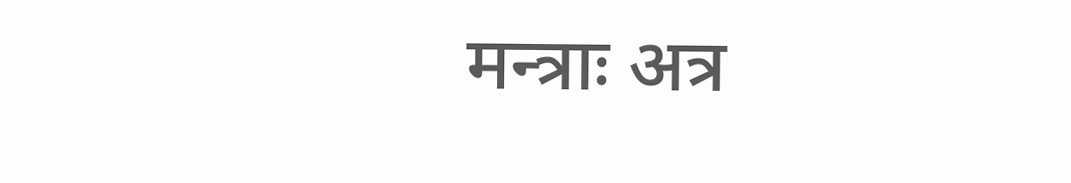मन्त्राः अत्र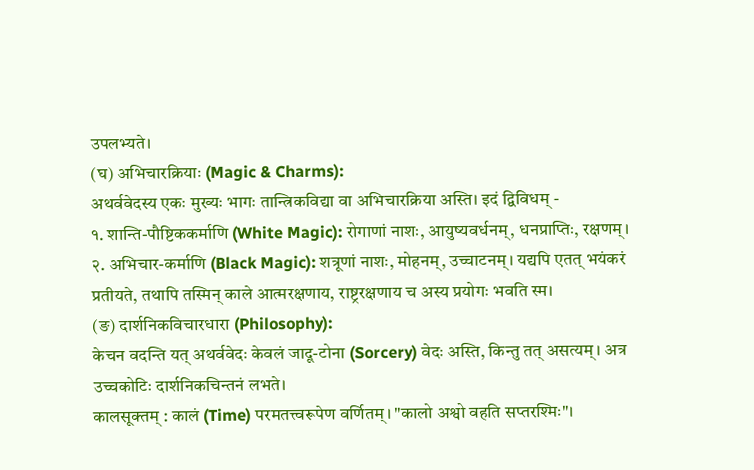उपलभ्यते।
(घ) अभिचारक्रियाः (Magic & Charms):
अथर्ववेदस्य एकः मुख्यः भागः तान्त्रिकविद्या वा अभिचारक्रिया अस्ति। इदं द्विविधम् -
१. शान्ति-पौष्टिककर्माणि (White Magic): रोगाणां नाशः, आयुष्यवर्धनम्, धनप्राप्तिः, रक्षणम्।
२. अभिचार-कर्माणि (Black Magic): शत्रूणां नाशः, मोहनम्, उच्चाटनम्। यद्यपि एतत् भयंकरं प्रतीयते, तथापि तस्मिन् काले आत्मरक्षणाय, राष्ट्ररक्षणाय च अस्य प्रयोगः भवति स्म।
(ङ) दार्शनिकविचारधारा (Philosophy):
केचन वदन्ति यत् अथर्ववेदः केवलं जादू-टोना (Sorcery) वेदः अस्ति, किन्तु तत् असत्यम्। अत्र उच्चकोटिः दार्शनिकचिन्तनं लभते।
कालसूक्तम् : कालं (Time) परमतत्त्वरूपेण वर्णितम्। "कालो अश्वो वहति सप्तरश्मिः"।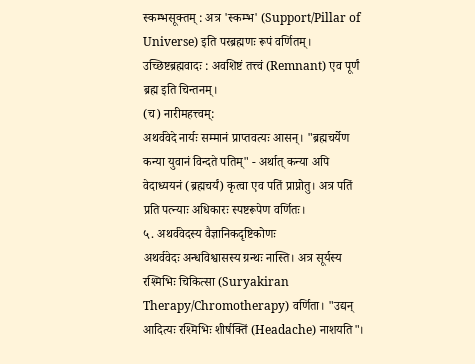स्कम्भसूक्तम् : अत्र 'स्कम्भ' (Support/Pillar of Universe) इति परब्रह्मणः रूपं वर्णितम्।
उच्छिष्टब्रह्मवादः : अवशिष्टं तत्त्वं (Remnant) एव पूर्णं ब्रह्म इति चिन्तनम्।
(च) नारीमहत्त्वम्:
अथर्ववेदे नार्यः सम्मानं प्राप्तवत्यः आसन्। "ब्रह्मचर्येण कन्या युवानं विन्दते पतिम्" - अर्थात् कन्या अपि वेदाध्ययनं (ब्रह्मचर्यं) कृत्वा एव पतिं प्राप्नोतु। अत्र पतिं प्रति पत्न्याः अधिकारः स्पष्टरूपेण वर्णितः।
५. अथर्ववेदस्य वैज्ञानिकदृष्टिकोणः
अथर्ववेदः अन्धविश्वासस्य ग्रन्थः नास्ति। अत्र सूर्यस्य रश्मिभिः चिकित्सा (Suryakiran Therapy/Chromotherapy) वर्णिता। "उद्यन् आदित्यः रश्मिभिः शीर्षक्तिं (Headache) नाशयति"।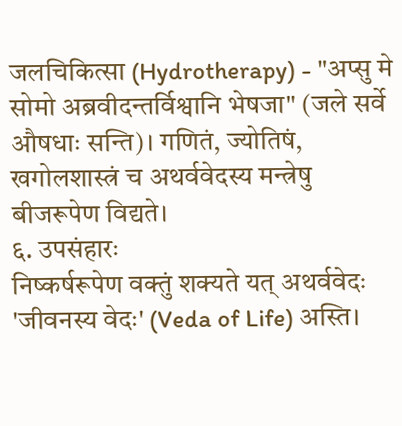जलचिकित्सा (Hydrotherapy) - "अप्सु मे सोमो अब्रवीदन्तर्विश्वानि भेषजा" (जले सर्वे औषधाः सन्ति)। गणितं, ज्योतिषं, खगोलशास्त्रं च अथर्ववेदस्य मन्त्रेषु बीजरूपेण विद्यते।
६. उपसंहारः
निष्कर्षरूपेण वक्तुं शक्यते यत् अथर्ववेदः 'जीवनस्य वेदः' (Veda of Life) अस्ति।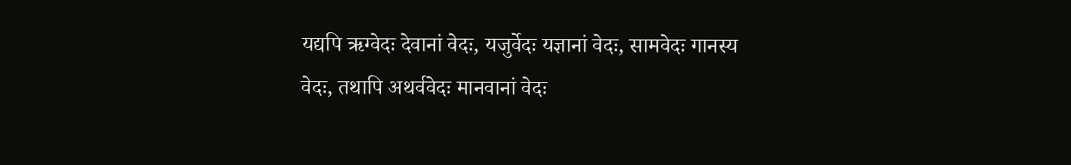यद्यपि ऋग्वेदः देवानां वेदः, यजुर्वेदः यज्ञानां वेदः, सामवेदः गानस्य वेदः, तथापि अथर्ववेदः मानवानां वेदः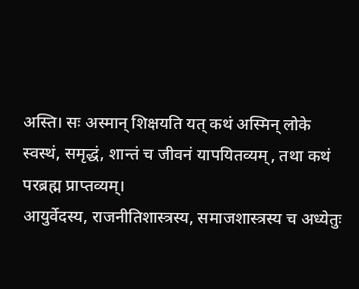अस्ति। सः अस्मान् शिक्षयति यत् कथं अस्मिन् लोके स्वस्थं, समृद्धं, शान्तं च जीवनं यापयितव्यम्, तथा कथं परब्रह्म प्राप्तव्यम्।
आयुर्वेदस्य, राजनीतिशास्त्रस्य, समाजशास्त्रस्य च अध्येतुः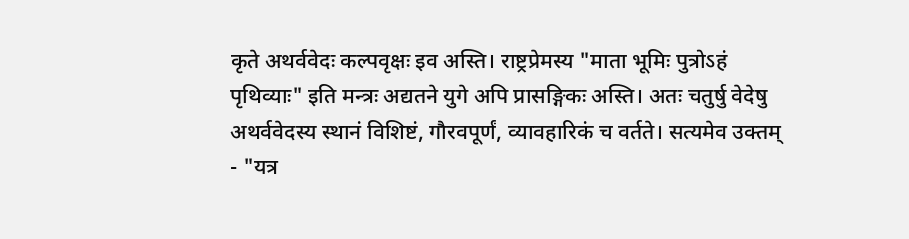कृते अथर्ववेदः कल्पवृक्षः इव अस्ति। राष्ट्रप्रेमस्य "माता भूमिः पुत्रोऽहं पृथिव्याः" इति मन्त्रः अद्यतने युगे अपि प्रासङ्गिकः अस्ति। अतः चतुर्षु वेदेषु अथर्ववेदस्य स्थानं विशिष्टं, गौरवपूर्णं, व्यावहारिकं च वर्तते। सत्यमेव उक्तम् - "यत्र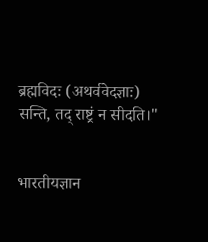ब्रह्मविदः (अथर्ववेदज्ञाः) सन्ति, तद् राष्ट्रं न सीदति।"


भारतीयज्ञान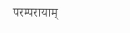परम्परायाम्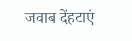जवाब देंहटाएं